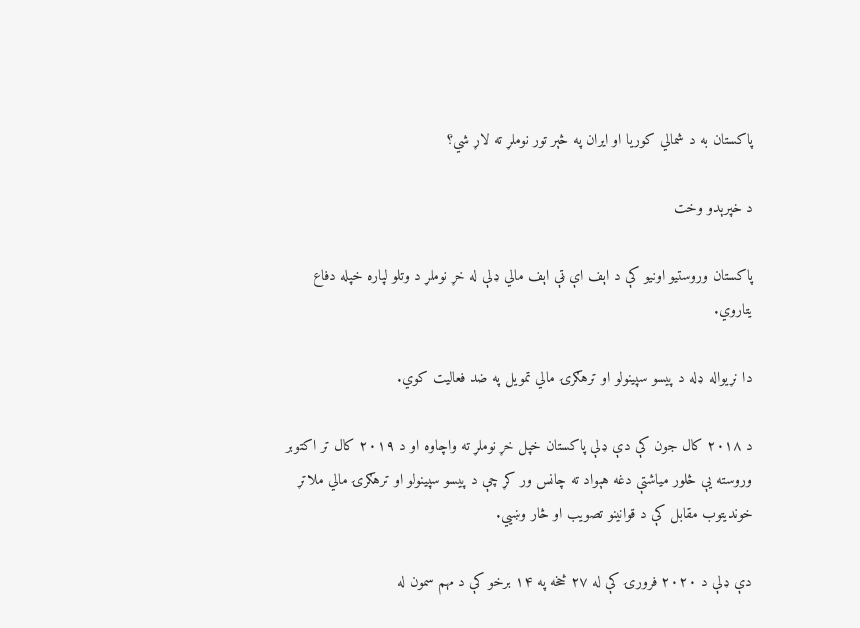پاکستان به د شمالي کوریا او ایران په څېر تور نوملړ ته لاړ شي؟

د خپرېدو وخت

پاکستان وروستیو اونیو کې د اېف اې ټې اېف مالي ډلې له خړ نوملړ د وتلو لپاره خپله دفاع یتاروي.

دا نړیواله ډله د پیسو سپینولو او ترهګرۍ مالي تمویل په ضد فعالیت کوي.

د ۲۰۱۸ کال جون کې دې ډلې پاکستان خپل خړ نوملړ ته واچاوه او د ۲۰۱۹ کال تر اکتوبر وروسته یې څلور میاشتې دغه هېواد ته چانس ور کړ چې د پیسو سپینولو او ترهګرۍ مالي ملاتړ خوندیتوب مقابل کې د قوانینو تصویب او څار وښيي.

دې ډلې د ۲۰۲۰ فرورۍ کې له ۲۷ څخه په ۱۴ برخو کې د مهم سمون له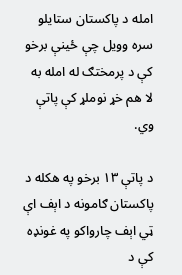امله د پاکستان ستایلو سره وویل چې ځینې برخو کې د پرمختګ له امله به لا هم خړ نوملړ کې پاتې وي.

د پاتې ۱۳ برخو په هکله د پاکستان ګامونه د اېف اې ټي اېف چارواکو په غونډه کې د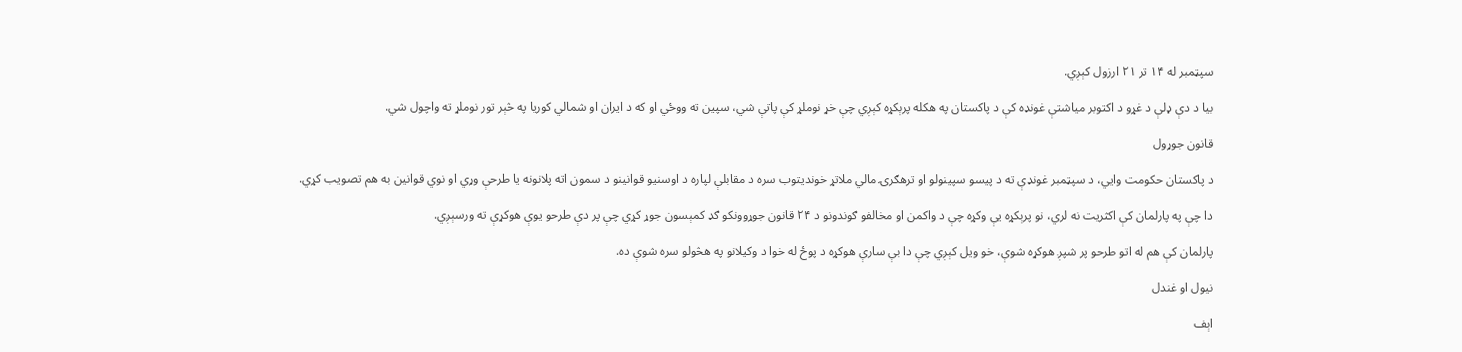سپټمبر له ۱۴ تر ۲۱ ارزول کېږي.

بیا د دې ډلې د غړو د اکتوبر میاشتې غونډه کې د پاکستان په هکله پرېکړه کېږي چې خړ نوملړ کې پاتې شي، سپین ته ووځي او که د ایران او شمالي کوریا په څېر تور نوملړ ته واچول شي.

قانون جوړول

د پاکستان حکومت وايي، د سپټمبر غونډې ته د پیسو سپینولو او ترهګرۍ مالي ملاتړ خوندیتوب سره د مقابلې لپاره د اوسنیو قوانینو د سمون اته پلانونه یا طرحې وړي او نوي قوانین به هم تصویب کړي.

دا چې په پارلمان کې اکثریت نه لري، نو پرېکړه یې وکړه چې د واکمن او مخالفو ګوندونو د ۲۴ قانون جوړوونکو ګډ کمېسون جوړ کړي چې پر دې طرحو یوې هوکړې ته ورسېږي.

پارلمان کې هم له اتو طرحو پر شپږ هوکړه شوې، خو ویل کېږي چې دا بې سارې هوکړه د پوځ له خوا د وکیلانو په هڅولو سره شوې ده.

نیول او غندل

اېف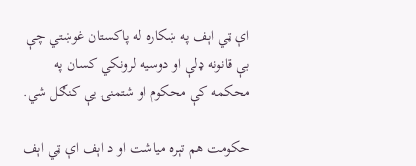اې ټي اېف په ښکاره له پاکستان غوښتي چې بې قانونه ډلې او دوسیه لرونکي کسان په محکمه کې محکوم او شتمنۍ یې کنګل شي.

حکومت هم تېره میاشت او د اېف اې ټي اېف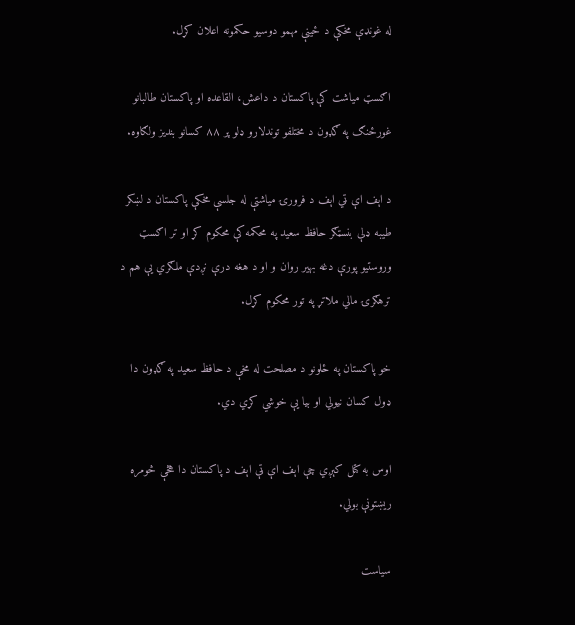له غونډې مخکې د ځینې مهمو دوسیو حکمونه اعلان کړل.

اګسټ میاشت کې پاکستان د داعش، القاعده او پاکستان طالبانو غورځنګ په ګډون د مختلفو توندلارو ډلو پر ۸۸ کسانو بندیز ولګاوه.

د اېف اې ټي اېف د فرورۍ میاشتې له جلسې مخکې پاکستان د لښکر طیبه ډلې بنسټګر حافظ سعید په محکمه کې محکوم کړ او تر اګسټ وروستیو پورې دغه بهیر روان و او د هغه درې نږدې ملګري یې هم د ترهګرۍ مالي ملاتړ په تور محکوم کړل.

خو پاکستان په ځلونو د مصلحت له مخې د حافظ سعید په ګډون دا ډول کسان نیولي او بیا یې خوشي کړي دي.

اوس به کتل کېږي چې اېف اې ټې اېف د پاکستان دا هڅې څومره ريښتونې بولي.

سیاست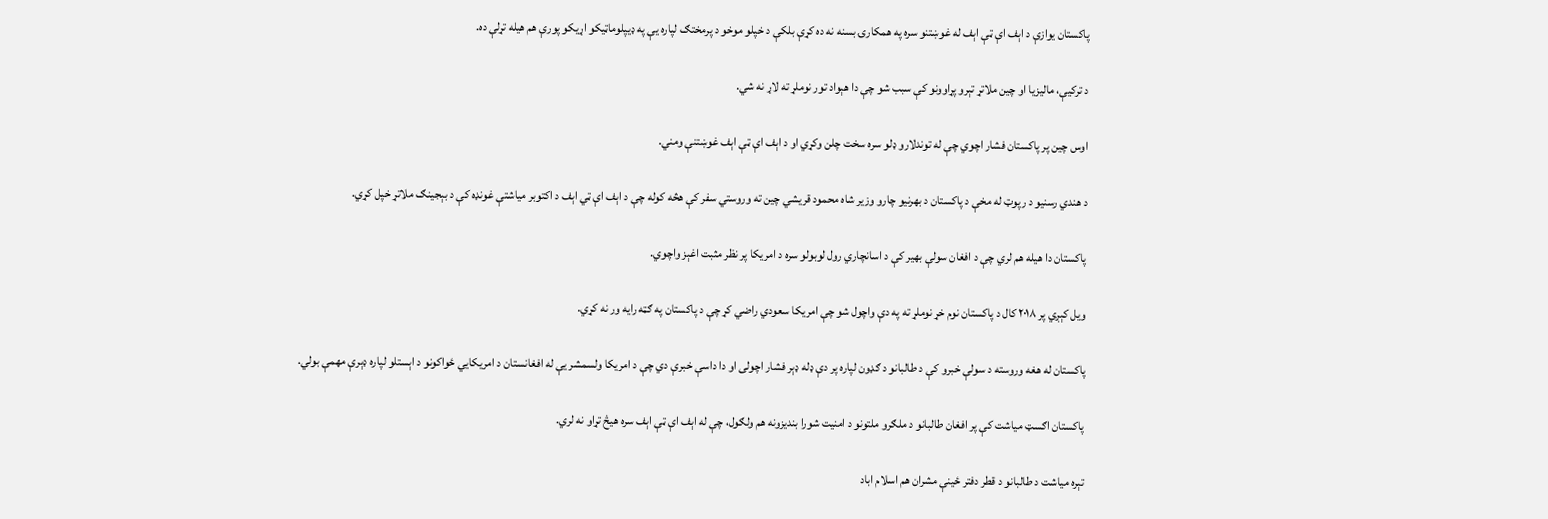پاکستان یوازې د اېف اې ټې اېف له غوښتنو سره په همکارۍ بسنه نه ده کړې بلکې د خپلو موخو د پرمختګ لپاره یې په ډیپلوماټیکو اړیکو پورې هم هیله تړلې ده.

د ترکیې، مالیزیا او چین ملاتړ تېرو پړاوونو کې سبب شو چې دا هېواد تور نوملړ ته لاړ نه شي.

اوس چین پر پاکستان فشار اچوي چې له توندلارو ډلو سره سخت چلن وکړي او د اېف اې ټې اېف غوښتنې ومني.

د هندي رسنیو د رپوټ له مخې د پاکستان د بهرنیو چارو وزیر شاه محمود قریشي چین ته وروستي سفر کې هڅه کوله چې د اېف اې ټي اېف د اکتوبر میاشتې غونډه کې د بېجینګ ملاتړ خپل کړي.

پاکستان دا هیله هم لري چې د افغان سولې بهیر کې د اسانچاري رول لوبولو سره د امریکا پر نظر مثبت اغېز واچوي.

ویل کېږي پر ۲۰۱۸ کال د پاکستان نوم خړ نوملړ ته په دې واچول شو چې امریکا سعودي راضي کړ چې د پاکستان په ګټه رایه ور نه کړي.

پاکستان له هغه وروسته د سولې خبرو کې د طالبانو د ګډون لپاره پر دې ډله ډېر فشار اچولی او دا داسې خبرې دي چې د امریکا ولسمشر یې له افغانستان د امریکايي ځواکونو د اېستلو لپاره ډېرې مهمې بولي.

پاکستان اګسټ میاشت کې پر افغان طالبانو د ملګرو ملتونو د امنیت شورا بندیزونه هم ولګول، چې له اېف اې ټې اېف سره هیڅ تړاو نه لري.

تېره میاشت د طالبانو د قطر دفتر ځینې مشران هم اسلام اباد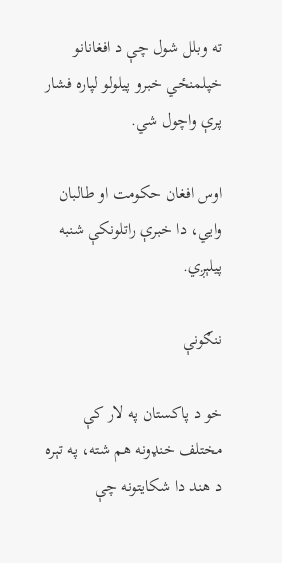ته وبلل شول چې د افغانانو خپلمنځي خبرو پیلولو لپاره فشار پرې واچول شي.

اوس افغان حکومت او طالبان وايي، دا خبرې راتلونکې شنبه پیلېږي.

ننګونې

خو د پاکستان په لار کې مختلف خنډونه هم شته، په تېره د هند دا شکایتونه چې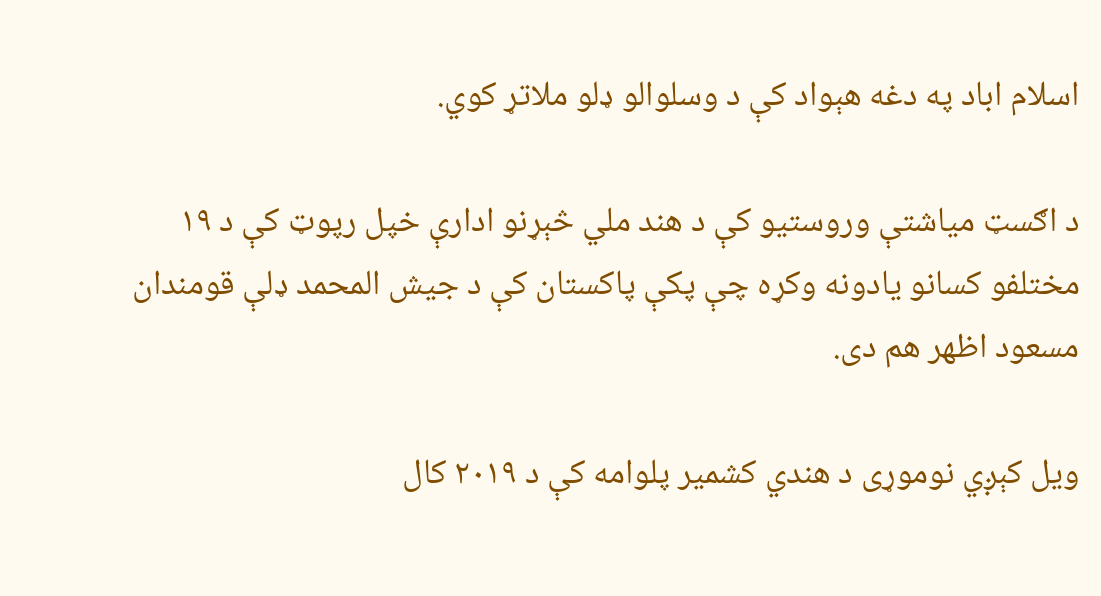اسلام اباد په دغه هېواد کې د وسلوالو ډلو ملاتړ کوي.

د اګسټ میاشتې وروستیو کې د هند ملي څېړنو ادارې خپل رپوټ کې د ۱۹ مختلفو کسانو یادونه وکړه چې پکې پاکستان کې د جیش المحمد ډلې قومندان مسعود اظهر هم دی.

ویل کېږي نوموړی د هندي کشمیر پلوامه کې د ۲۰۱۹ کال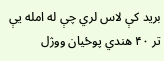برید کې لاس لري چې له امله یې تر ۴۰ هندي پوځیان ووژل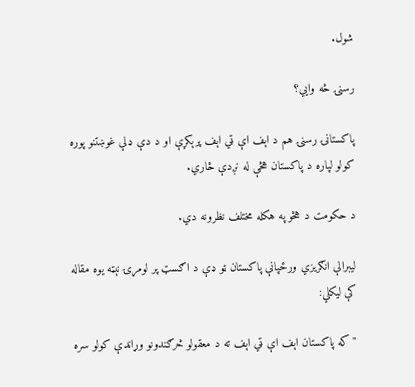شول.

رسنۍ څه وايي؟

پاکستانۍ رسنۍ هم د اېف اې ټي اېف پرېکړې او د دې ډلې غوښتنو پوره کولو لپاره د پاکستان هڅې له نږدې څاري.

د حکومت د هڅو په هکله مختلف نظرونه دي.

لیبرالې انګریزي ورځپانې پاکستان ټو ډې د اګسټ پر لومړۍ نېټه یوه مقاله کې لیکلي:

"که پاکستان اېف اې ټي اېف ته د معقولو څرګندونو وړاندې کولو سره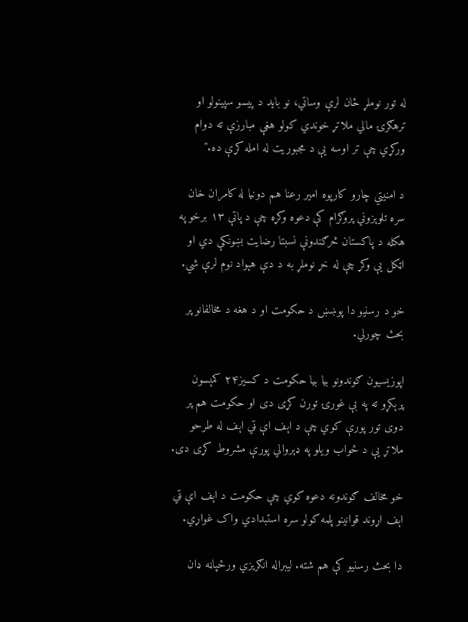له تور نوملړ ځان لرې وساتي، نو باید د پیسو سپینولو او ترهګرۍ مالي ملاتړ خوندي کولو هغې مبارزې ته دوام ورکړي چې تر اوسه یې د مجبوریت له امله کړې ده."

د امنیتي چارو کارپوه امیر رعنا هم دونیا له کامران خان سره تلوېزوني پروګرام کې دعوه وکړه چې د پاتې ۱۳ برخو په هکله د پاکستان څرګندونې نسبتا رضایت بښونکې دي او اټکل یې وکړ چې له خړ نوملړ به د دې هېواد نوم لرې شي.

خو د رسنیو دا پوښښ د حکومت او د هغه د مخالفانو پر بحث چورلي.

اپوزیسیون ګوندونو بیا بیا حکومت د کسیز۲۴ کمېسون پرېکړو ته په بې غورۍ تورن کړی دی او حکومت هم پر دوی تور پورې کوي چې د اېف اې ټي اېف له طرحو ملاتړ یې د ځواب ویلو په ډېروالي پورې مشروط کړی دی.

خو مخالف ګوندونه دعوه کوي چې حکومت د اېف اې ټي اېف اړوند قوانینو پلمه کولو سره استبدادي واک غواړي.

دا بحث رسنیو کې هم شته. لیبراله انګریزي ورځپاڼه ډان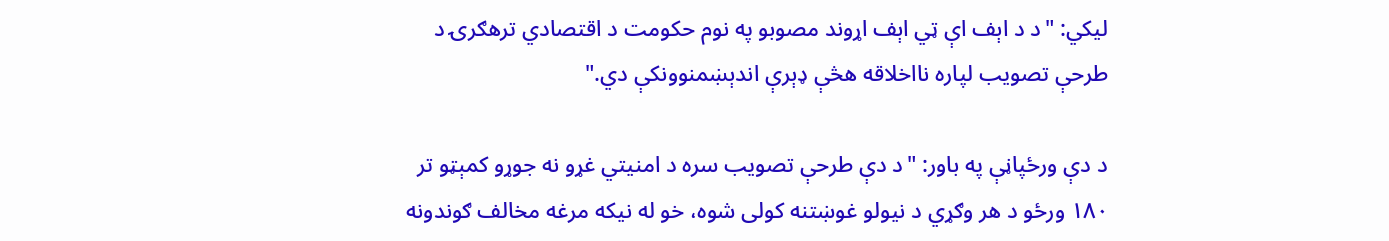لیکي: "د د اېف اې ټي اېف اړوند مصوبو په نوم حکومت د اقتصادي ترهګرۍ د طرحې تصویب لپاره نااخلاقه هڅې ډېرې اندېښمنوونکې دي."

د دې ورځپاڼې په باور: "د دې طرحې تصویب سره د امنیتي غړو نه جوړو کمېټو تر ۱۸۰ ورځو د هر وګړي د نیولو غوښتنه کولی شوه، خو له نیکه مرغه مخالف ګوندونه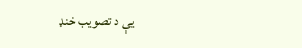یې د تصویب خنډ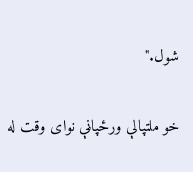شول."

خو ملتپالې ورځپاڼې نوای وقت له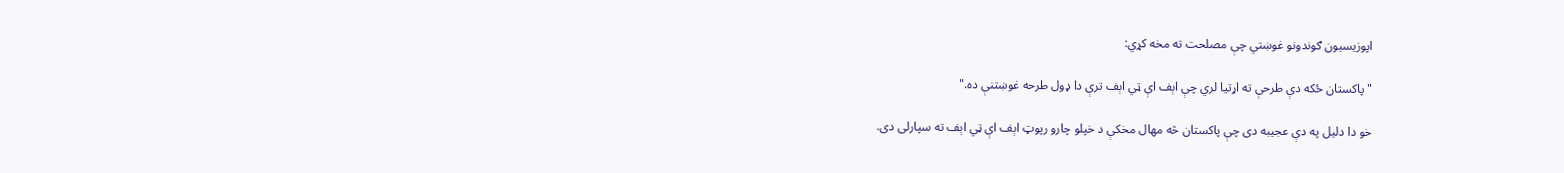اپوزیسیون ګوندونو غوښتي چې مصلحت ته مخه کړي:

"پاکستان ځکه دې طرحې ته اړتیا لري چې اېف اې ټي اېف ترې دا ډول طرحه غوښتنې ده."

خو دا دلیل په دې عجیبه دی چې پاکستان څه مهال مخکې د خپلو چارو رپوټ اېف اې ټي اېف ته سپارلی دی.